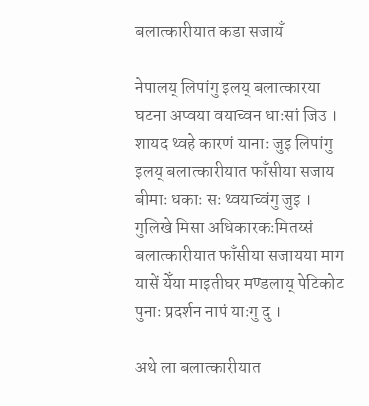बलात्कारीयात कडा सजायँ

नेपालय् लिपांगु इलय् बलात्कारया घटना अप्वया वयाच्वन धाःसां जिउ । शायद थ्वहे कारणं यानाः जुइ लिपांगु इलय् बलात्कारीयात फाँसीया सजाय बीमाः धकाः सः थ्वयाच्वंगु जुइ । गुलिखे मिसा अधिकारकःमितय्सं बलात्कारीयात फाँसीया सजायया माग यासें येँया माइतीघर मण्डलाय् पेटिकोट पुनाः प्रदर्शन नापं याःगु दु ।

अथे ला बलात्कारीयात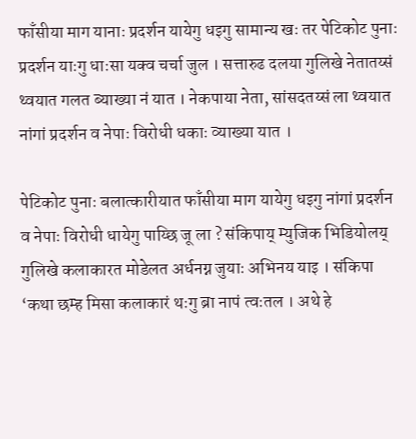फाँसीया माग यानाः प्रदर्शन यायेगु धइगु सामान्य खः तर पेटिकोट पुनाः प्रदर्शन याःगु धाःसा यक्व चर्चा जुल । सत्तारुढ दलया गुलिखे नेतातय्सं थ्वयात गलत ब्याख्या नं यात । नेकपाया नेता, सांसदतय्सं ला थ्वयात नांगां प्रदर्शन व नेपाः विरोधी धकाः व्याख्या यात ।

पेटिकोट पुनाः बलात्कारीयात फाँसीया माग यायेगु धइगु नांगां प्रदर्शन व नेपाः विरोधी धायेगु पाय्छि जू ला ? संकिपाय् म्युजिक भिडियोलय् गुलिखे कलाकारत मोडेलत अर्धनग्न जुयाः अभिनय याइ । संकिपा ‘कथा छम्ह मिसा कलाकारं थःगु ब्रा नापं त्वःतल । अथे हे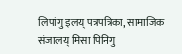लिपांगु इलय् पत्रपत्रिका, सामाजिक संजालय् मिसा पिनिगु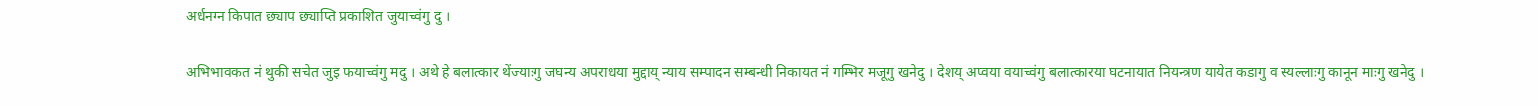अर्धनग्न किपात छ्याप छ्याप्ति प्रकाशित जुयाच्वंगु दु ।

अभिभावकत नं थुकी सचेत जुइ फयाच्वंगु मदु । अथे हे बलात्कार थेंज्याःगु जघन्य अपराधया मुद्दाय् न्याय सम्पादन सम्बन्धी निकायत नं गम्भिर मजूगु खनेदु । देशय् अप्वया वयाच्वंगु बलात्कारया घटनायात नियन्त्रण यायेत कडागु व स्यल्लाःगु कानून माःगु खनेदु ।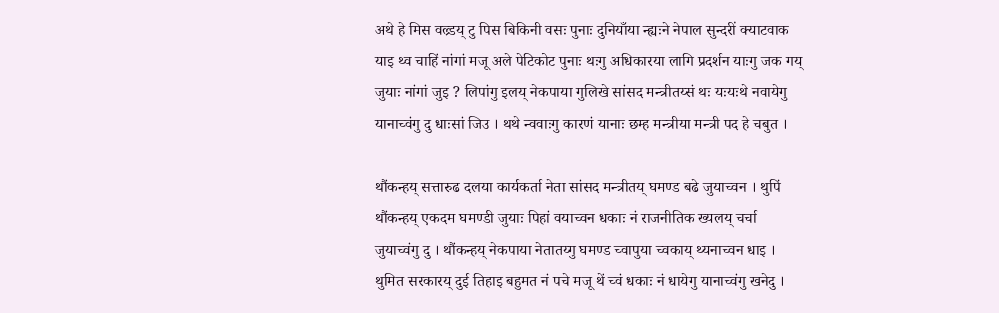अथे हे मिस वल्र्डय् टु पिस बिकिनी वसः पुनाः दुनियाँया न्ह्यःने नेपाल सुन्दरीं क्याटवाक याइ थ्व चाहिं नांगां मजू अले पेटिकोट पुनाः थःगु अधिकारया लागि प्रदर्शन याःगु जक गय् जुयाः नांगां जुइ ? लिपांगु इलय् नेकपाया गुलिखे सांसद मन्त्रीतय्सं थः यःयःथे नवायेगु यानाच्वंगु दु धाःसां जिउ । थथे न्ववाःगु कारणं यानाः छम्ह मन्त्रीया मन्त्री पद हे चबुत ।

थौंकन्हय् सत्तारुढ दलया कार्यकर्ता नेता सांसद मन्त्रीतय् घमण्ड बढे जुयाच्वन । थुपिं थौंकन्हय् एकदम घमण्डी जुयाः पिहां वयाच्वन धकाः नं राजनीतिक ख्यलय् चर्चा जुयाच्वंगु दु । थौंकन्हय् नेकपाया नेतातय्गु घमण्ड च्वापुया च्वकाय् थ्यनाच्वन धाइ । थुमित सरकारय् दुई तिहाइ बहुमत नं पचे मजू थें च्वं धकाः नं धायेगु यानाच्वंगु खनेदु ।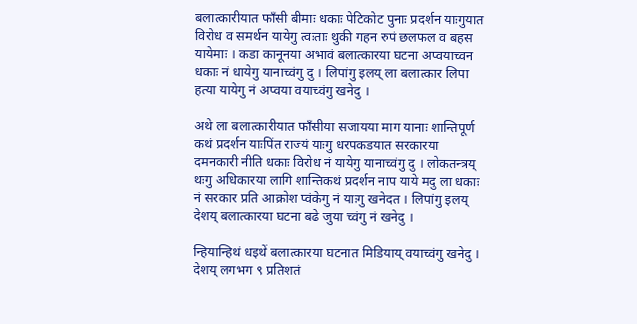बलात्कारीयात फाँसी बीमाः धकाः पेटिकोट पुनाः प्रदर्शन याःगुयात विरोध व समर्थन यायेगु त्वःताः थुकी गहन रुपं छलफल व बहस यायेमाः । कडा कानूनया अभावं बलात्कारया घटना अप्वयाच्वन धकाः नं धायेगु यानाच्वंगु दु । लिपांगु इलय् ला बलात्कार लिपा हत्या यायेगु नं अप्वया वयाच्वंगु खनेदु ।

अथे ला बलात्कारीयात फाँसीया सजायया माग यानाः शान्तिपूर्ण कथं प्रदर्शन याःपिंत राज्यं याःगु धरपकडयात सरकारया दमनकारी नीति धकाः विरोध नं यायेगु यानाच्वंगु दु । लोकतन्त्रय् थःगु अधिकारया लागि शान्तिकथं प्रदर्शन नाप याये मदु ला धकाः नं सरकार प्रति आक्रोश प्वंकेगु नं याःगु खनेदत । लिपांगु इलय् देशय् बलात्कारया घटना बढे जुया च्वंगु नं खनेदु ।

न्हियान्हिथं धइथें बलात्कारया घटनात मिडियाय् वयाच्वंगु खनेदु । देशय् लगभग ९ प्रतिशतं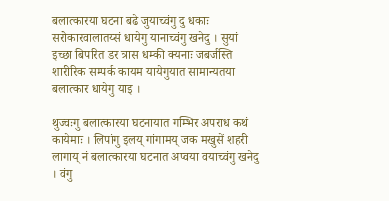बलात्कारया घटना बढे जुयाच्वंगु दु धकाः सरोकारवालातय्सं धायेगु यानाच्वंगु खनेदु । सुयां इच्छा बिपरित डर त्रास धम्की क्यनाः जबर्जस्ति शारीरिक सम्पर्क कायम यायेगुयात सामान्यतया बलात्कार धायेगु याइ ।

थुज्वःगु बलात्कारया घटनायात गम्भिर अपराध कथं कायेमाः । लिपांगु इलय् गांगामय् जक मखुसें शहरी लागाय् नं बलात्कारया घटनात अप्वया वयाच्वंगु खनेदु । वंगु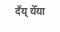दँय् येँया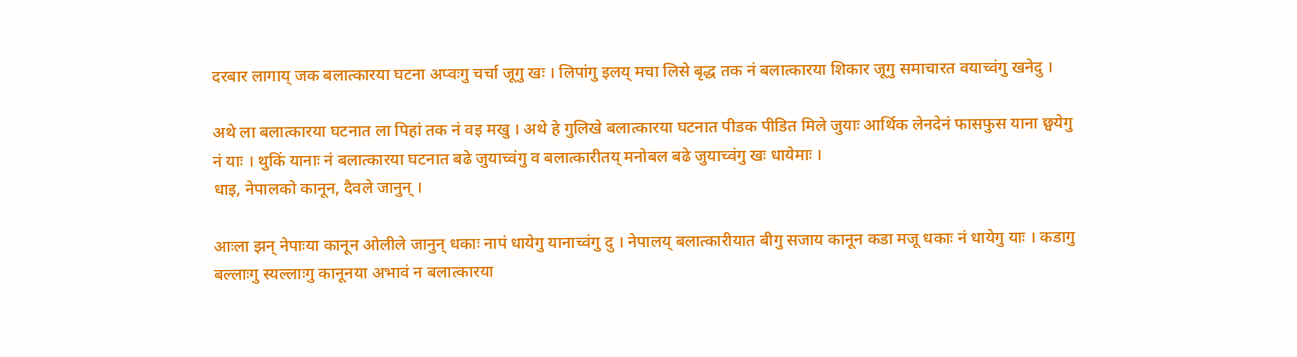दरबार लागाय् जक बलात्कारया घटना अप्वःगु चर्चा जूगु खः । लिपांगु इलय् मचा लिसे बृद्ध तक नं बलात्कारया शिकार जूगु समाचारत वयाच्वंगु खनेदु ।

अथे ला बलात्कारया घटनात ला पिहां तक नं वइ मखु । अथे हे गुलिखे बलात्कारया घटनात पीडक पीडित मिले जुयाः आर्थिक लेनदेनं फासफुस याना छ्वयेगु नं याः । थुकिं यानाः नं बलात्कारया घटनात बढे जुयाच्वंगु व बलात्कारीतय् मनोबल बढे जुयाच्वंगु खः धायेमाः ।
धाइ, नेपालको कानून, दैवले जानुन् ।

आःला झन् नेपाःया कानून ओलीले जानुन् धकाः नापं धायेगु यानाच्वंगु दु । नेपालय् बलात्कारीयात बीगु सजाय कानून कडा मजू धकाः नं धायेगु याः । कडागु बल्लाःगु स्यल्लाःगु कानूनया अभावं न बलात्कारया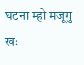घटना म्हो मजूगु खः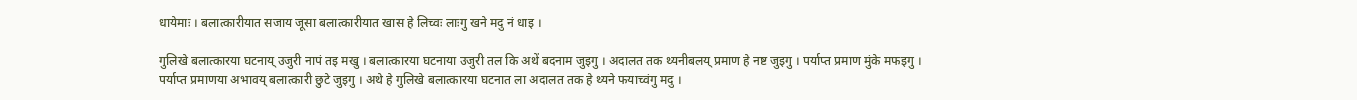धायेमाः । बलात्कारीयात सजाय जूसा बलात्कारीयात खास हे लिच्वः लाःगु खने मदु नं धाइ ।

गुलिखे बलात्कारया घटनाय् उजुरी नापं तइ मखु । बलात्कारया घटनाया उजुरी तल कि अथें बदनाम जुइगु । अदालत तक थ्यनीबलय् प्रमाण हे नष्ट जुइगु । पर्याप्त प्रमाण मुंके मफइगु । पर्याप्त प्रमाणया अभावय् बलात्कारी छुटे जुइगु । अथे हे गुलिखे बलात्कारया घटनात ला अदालत तक हे थ्यने फयाच्वंगु मदु ।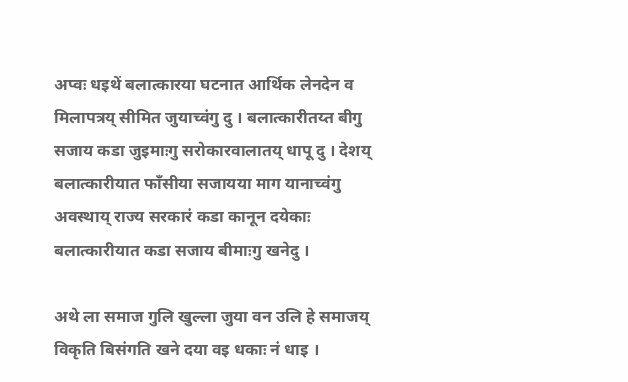अप्वः धइथें बलात्कारया घटनात आर्थिक लेनदेन व मिलापत्रय् सीमित जुयाच्वंगु दु । बलात्कारीतय्त बीगु सजाय कडा जुइमाःगु सरोकारवालातय् धापू दु । देशय् बलात्कारीयात फाँसीया सजायया माग यानाच्वंगु अवस्थाय् राज्य सरकारं कडा कानून दयेकाः बलात्कारीयात कडा सजाय बीमाःगु खनेदु ।

अथे ला समाज गुलि खुल्ला जुया वन उलि हे समाजय् विकृति बिसंगति खने दया वइ धकाः नं धाइ ।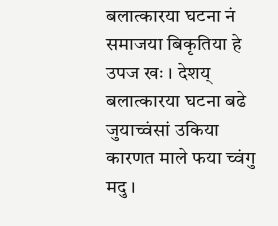बलात्कारया घटना नं समाजया बिकृतिया हे उपज खः । देशय् बलात्कारया घटना बढे जुयाच्वंसां उकिया कारणत माले फया च्वंगु मदु ।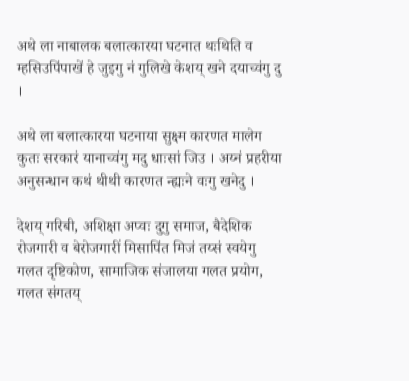अथे ला नाबालक बलात्कारया घटनात थःथिति व म्हसिउपिंपाखें हे जुइगु नं गुलिखे केशय् खने दयाच्वंगु दु ।

अथे ला बलात्कारया घटनाया सुक्ष्म कारणत मालेग कुतः सरकारं यानाच्वंगु मदु धाःसां जिउ । अय्नं प्रहरीया अनुसन्धान कथं थीथी कारणत न्ह्यःने वःगु खनेदु ।

देशय् गरिबी, अशिक्षा अप्वः दुगु समाज, बैदेशिक रोजगारी व बेरोजगारीं मिसापिंत मिजं तय्सं स्वयेगु गलत दृष्टिकोण, सामाजिक संजालया गलत प्रयोग, गलत संगतय्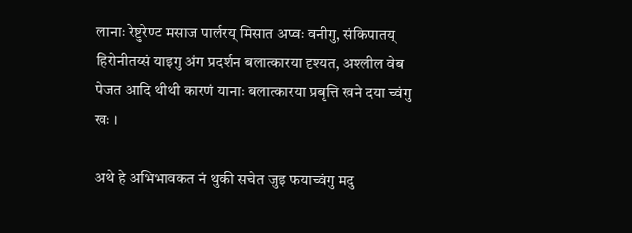लानाः रेष्टुरेण्ट मसाज पार्लरय् मिसात अप्वः वनीगु, संकिपातय् हिरोनीतय्सं याइगु अंग प्रदर्शन बलात्कारया दृश्यत, अश्लील वेब पेजत आदि थीथी कारणं यानाः बलात्कारया प्रबृत्ति खने दया च्वंगु खः ।

अथे हे अभिभावकत नं थुकी सचेत जुइ फयाच्वंगु मदु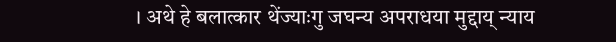। अथे हे बलात्कार थेंज्याःगु जघन्य अपराधया मुद्दाय् न्याय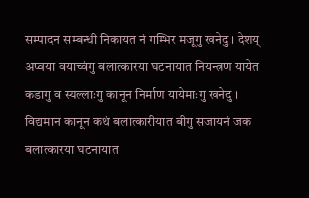सम्पादन सम्बन्धी निकायत नं गम्भिर मजूगु खनेदु । देशय् अप्वया वयाच्वंगु बलात्कारया घटनायात नियन्त्रण यायेत कडागु व स्यल्लाःगु कानून निर्माण यायेमाःगु खनेदु । विद्यमान कानून कथं बलात्कारीयात बीगु सजायनं जक बलात्कारया घटनायात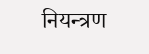नियन्त्रण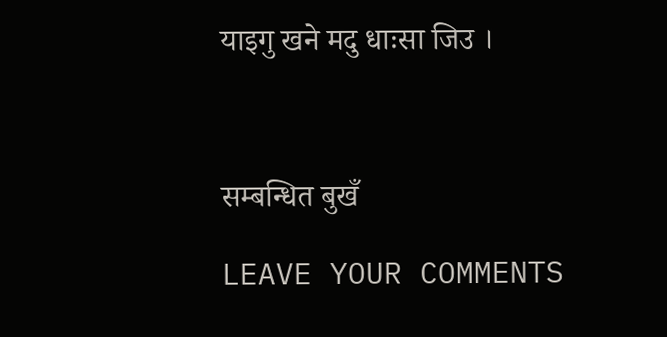याइगु खने मदु धाःसा जिउ ।



सम्बन्धित बुखँ

LEAVE YOUR COMMENTS